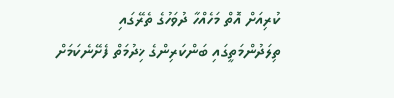ކުރިއަށް އޮތް މަހެއްހާ ދުވަހުގެ ތެރޭގައި ތިލަދުންމަތީގައި ބަންކަރިންގެ ޚިދުމަތް ފެށޭނެކަމަށް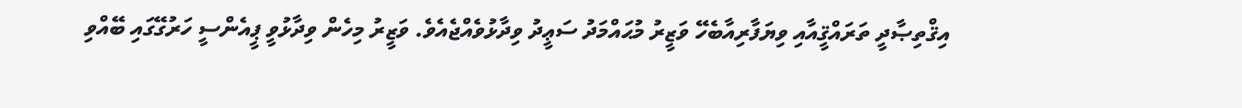އިޤްތިޞާދީ ތަރައްޤީއާއި ވިޔަފާރިއާބެހޭ ވަޒީރު މުޙައްމަދު ސަޢީދު ވިދާޅުވެއްޖެއެވެ. ވަޒީރު މިހެން ވިދާޅުވީ ޕީއެންސީ ހަރުގޭގައި ބޭއްވި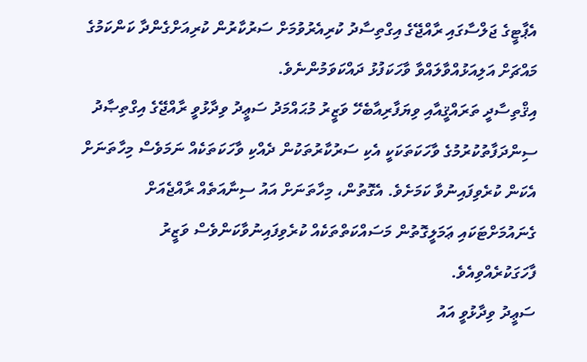އެޕާޓީގެ ޖަލްސާގައި ރާއްޖޭގެ އިގްތިސާދު ކުރިއެރުވުމަށް ސަރުކާރުން ކުރިއަށްގެންދާ ކަންކަމުގެ މައްޗަށް އަލިއަޅުއްވާލައްވާ ވާހަކަފުޅު ދައްކަވަމުންނެވެ.
އިޤްތިސާދީ ތަރައްޤީއާއި ވިޔަފާރިއާބެހޭ ވަޒީރު މުޙައްމަދު ސަޢީދު ވިދާޅުވީ ރާއްޖޭގެ އިގްތިޞާދު ސިންދަފާތުކުރުމުގެ ވާހަކަތަކަކީ އެކި ސަރުކާރުތަކުން ދެއްކި ވާހަކަތަކެއް ނަމަވެސް މިހާތަނަށް އެކަން ކުރެވިފައިނުވާ ކަމަށެވެ. އެގޮތުން، މިހާތަނަށް އައު ސިނާއަތެއް ރާއްޖެއަށް ގެނައުމަށްޓަކައި ޢަމަލީގޮތުން މަސައްކަތްތަކެއް ކުރެވިފައިނުވާކަންވެސް ވަޒީރު ފާހަގަކުރެއްވިއެވެ.
ސަޢީދު ވިދާޅުވީ އައު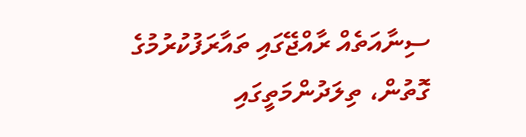ސިނާއަތެއް ރާއްޖޭގައި ތައާރަފުކުރުމުގެ ގޮތުން، ތިލަދުންމަތީގައި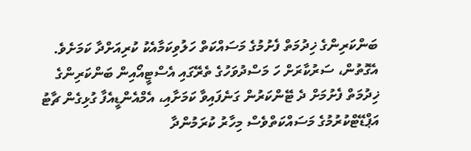ބަންކަރިންގެ ޚިދުމަތް ފެށުމުގެ މަސައްކަތް ހަލުވިކަމާއެކު ކުރިއަށްދާ ކަމަށެވެ. އެގޮތުން، ސަރުކާރަށް ހަ މަސްދުވަހުގެ ތެރޭގައި އެސްޓީއޯއިން ބަންކަރިންގެ ޚިދުމަތް ފެށުމަށް ދެ ޓޭންކަރުން ގަނެފައިވާ ކަމަށާއި، އެމްއެންޑީއެފާ ގުޅިގެން ޗާޓު އަޕްޑޭޓްކުރުމުގެ މަސައްކަތްވެސް މިހާރު ކުރަމުންދާ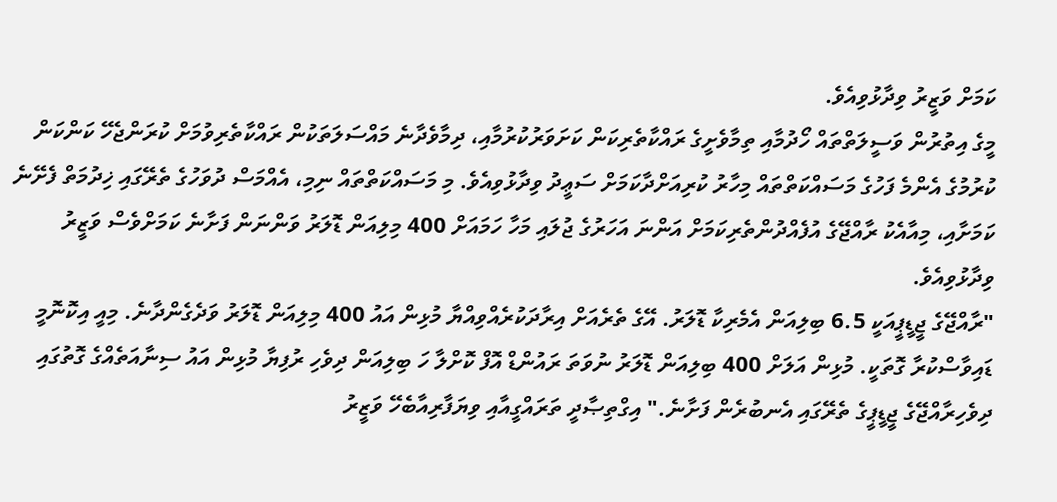ކަމަށް ވަޒީރު ވިދާޅުވިއެވެ.
މީގެ އިތުރުން ވަސީލަތްތައް ހޯދުމާއި ތިމާވެށީގެ ރައްކާތެރިކަން ކަށަވަރުކުރުމާއި، ދިމާވެދާނެ މައްސަލަތަކުން ރައްކާތެރިވުމަށް ކުރަންޖެހޭ ކަންކަން ކުރުމުގެ އެންމެ ފަހުގެ މަސައްކަތްތައް މިހާރު ކުރިއަށްދާކަމަށް ސަޢީދު ވިދާޅުވިއެވެ. މި މަސައްކަތްތައް ނިމި، އެއްމަސް ދުވަހުގެ ތެރޭގައި ޚިދުމަތް ފެށޭނެ ކަމަށާއި، މިއާއެކު ރާއްޖޭގެ އުފެއްދުންތެރިކަމަށް އަންނަ އަހަރުގެ ޖުލައި މަހާ ހަމައަށް 400 މިލިއަން ޑޮލަރު ވަންނަން ފަށާނެ ކަމަށްވެސް ވަޒީރު ވިދާޅުވިއެވެ.
"ރާއްޖޭގެ ޖީޑީޕީއަކީ 6.5 ބިލިއަން އެމެރިކާ ޑޮލަރު. އޭގެ ތެރެއަށް އިރާދަކުރެއްވިއްޔާ މުޅިން އައު 400 މިލިއަން ޑޮލަރު ވަދެގެންދާނެ. މިއީ އިކޮނޮމީ ޑައިވާސްކުރާ ގޮތަކީ. މުޅިން އަލަށް 400 ބިލިއަން ޑޮލަރު ނުވަތަ ރައުންޑް އޮފް ކޮށްލާ ހަ ބިލިއަން ދިވެހި ރުފިޔާ މުޅިން އައު ސިނާއަތެއްގެ ގޮތުގައި ދިވެހިރާއްޖޭގެ ޖީޑީޕީގެ ތެރޭގައި އެނބުރެން ފަށާނެ." އިގްތިޞާދީ ތަރައްގީއާއި ވިޔަފާރިއާބެހޭ ވަޒީރު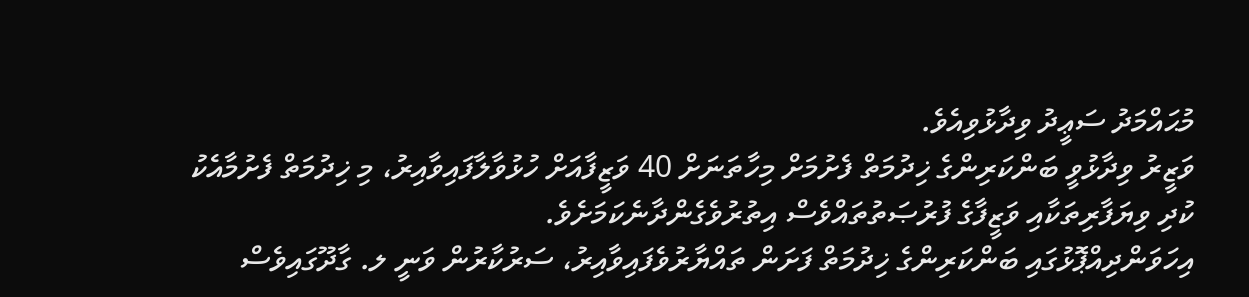މުޙައްމަދު ސަޢީދު ވިދާޅުވިއެވެ.
ވަޒީރު ވިދާޅުވީ ބަންކަރިންގެ ޚިދުމަތް ފެށުމަށް މިހާތަނަށް 40 ވަޒީފާއަށް ހުޅުވާލާފައިވާއިރު، މި ޚިދުމަތް ފެށުމާއެކު ކުދި ވިޔަފާރިތަކާއި ވަޒީފާގެ ފުރުޞަތުތައްވެސް އިތުރުވެގެންދާނެކަމަށެވެ.
އިހަވަންދިއްޕޮޅުގައި ބަންކަރިންގެ ޚިދުމަތް ފަށަން ތައްޔާރުވެފައިވާއިރު، ސަރުކާރުން ވަނީ ލ. ގާދޫގައިވެސް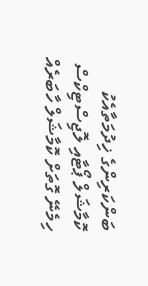ބަންކަރިންގެ ޚިދުމަތާއެކު ކޮމާޝަލް ޕޯޓާއި ލޮޖިސްޓިކްސް ހިމެނޭ ގޮތަށް ކޮމާޝަލް ހާބަރެއް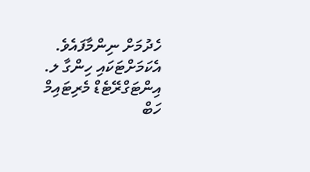ހެދުމަށް ނިންމާފައެވެ. އެކަމަށްޓަކައި ހިންގާ ލ. އިންޓަގްރޭޓެޑް މެރިޓައިމް ހަބް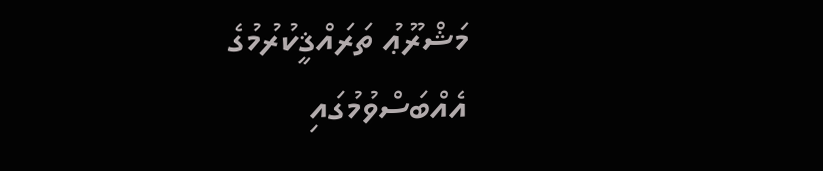މަޝްރޫޢު ތަރައްޤީކުރުމުގެ އެއްބަސްވުމުގައި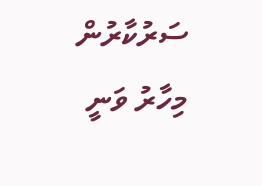ސަރުކާރުން މިހާރު ވަނީ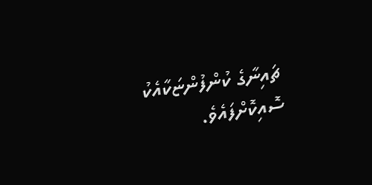ޗައިނާގެ ކުންފުންޏަކާއެކު ސޮއިކޮށްފައެވެ.